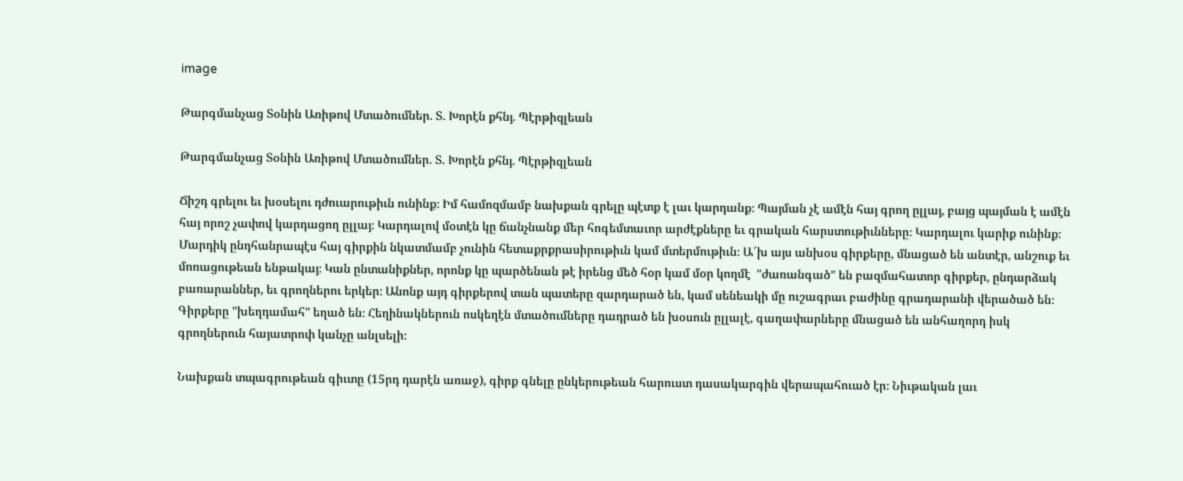image

Թարգմանչաց Տօնին Առիթով Մտածումներ. Տ. Խորէն քհնյ. Պէրթիզլեան

Թարգմանչաց Տօնին Առիթով Մտածումներ. Տ. Խորէն քհնյ. Պէրթիզլեան

Ճիշդ գրելու եւ խօսելու դժուարութիւն ունինք։ Իմ համոզմամբ նախքան գրելը պէտք է լաւ կարդանք։ Պայման չէ ամէն հայ գրող ըլլայ, բայց պայման է ամէն հայ որոշ չափով կարդացող ըլլայ։ Կարդալով մօտէն կը ճանչնանք մեր հոգեմտաւոր արժէքները եւ գրական հարստութիւնները։ Կարդալու կարիք ունինք։ Մարդիկ ընդհանրապէս հայ գիրքին նկատմամբ չունին հետաքրքրասիրութիւն կամ մտերմութիւն։ Ա՜խ այս անխօս գիրքերը, մնացած են անտէր, անշուք եւ մոռացութեան ենթակայ։ Կան ընտանիքներ, որոնք կը պարծենան թէ իրենց մեծ հօր կամ մօր կողմէ  "ժառանգած" են բազմահատոր գիրքեր, ընդարձակ բառարաններ, եւ գրողներու երկեր։ Անոնք այդ գիրքերով տան պատերը զարդարած են, կամ սենեակի մը ուշագրաւ բաժինը գրադարանի վերածած են։ Գիրքերը "խեղդամահ" եղած են։ Հեղինակներուն ոսկեղէն մտածումները դադրած են խօսուն ըլլալէ, գաղափարները մնացած են անհաղորդ իսկ գրողներուն հայատրոփ կանչը անլսելի։

Նախքան տպագրութեան գիւտը (15րդ դարէն առաջ), գիրք գնելը ընկերութեան հարուստ դասակարգին վերապահուած էր։ Նիւթական լաւ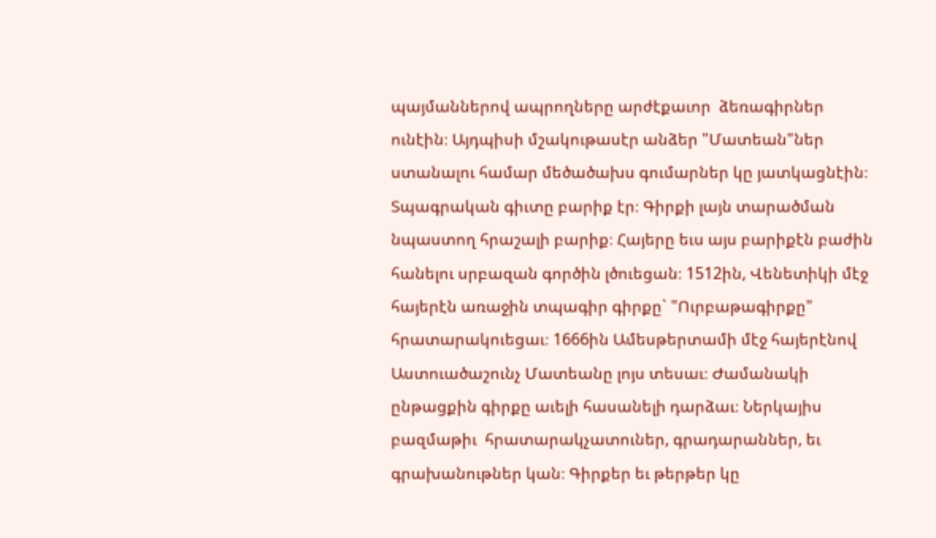պայմաններով ապրողները արժէքաւոր  ձեռագիրներ ունէին։ Այդպիսի մշակութասէր անձեր "Մատեան"ներ ստանալու համար մեծածախս գումարներ կը յատկացնէին։  Տպագրական գիւտը բարիք էր։ Գիրքի լայն տարածման նպաստող հրաշալի բարիք։ Հայերը եւս այս բարիքէն բաժին հանելու սրբազան գործին լծուեցան։ 1512ին, Վենետիկի մէջ հայերէն առաջին տպագիր գիրքը` "Ուրբաթագիրքը" հրատարակուեցաւ։ 1666ին Ամեսթերտամի մէջ հայերէնով Աստուածաշունչ Մատեանը լոյս տեսաւ։ Ժամանակի ընթացքին գիրքը աւելի հասանելի դարձաւ։ Ներկայիս բազմաթիւ  հրատարակչատուներ, գրադարաններ, եւ գրախանութներ կան։ Գիրքեր եւ թերթեր կը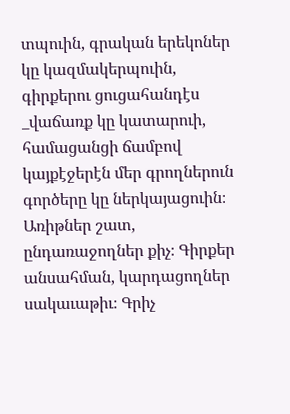տպուին, գրական երեկոներ  կը կազմակերպուին, գիրքերու ցուցահանդէս _վաճառք կը կատարուի, համացանցի ճամբով կայքէջերէն մեր գրողներուն գործերը կը ներկայացուին։ Առիթներ շատ, ընդառաջողներ քիչ։ Գիրքեր անսահման, կարդացողներ սակաւաթիւ։ Գրիչ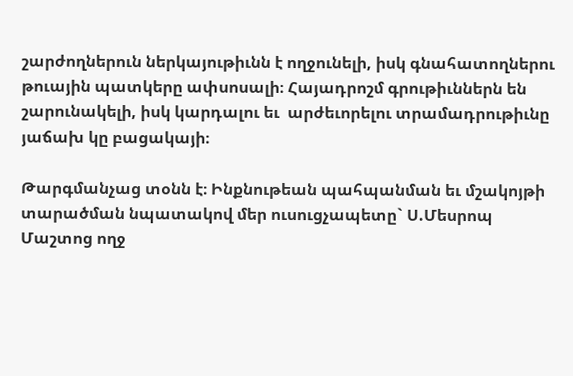շարժողներուն ներկայութիւնն է ողջունելի, իսկ գնահատողներու թուային պատկերը ափսոսալի։ Հայադրոշմ գրութիւններն են շարունակելի, իսկ կարդալու եւ  արժեւորելու տրամադրութիւնը  յաճախ կը բացակայի։

Թարգմանչաց տօնն է։ Ինքնութեան պահպանման եւ մշակոյթի տարածման նպատակով մեր ուսուցչապետը` Ս.Մեսրոպ Մաշտոց ողջ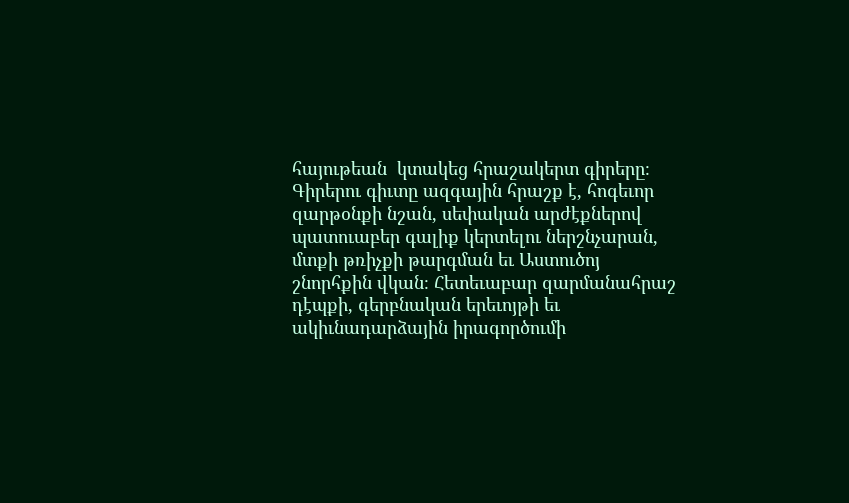հայութեան  կտակեց հրաշակերտ գիրերը։ Գիրերու գիւտը ազգային հրաշք է, հոգեւոր զարթօնքի նշան, սեփական արժէքներով պատուաբեր գալիք կերտելու ներշնչարան, մտքի թռիչքի թարգման եւ Աստուծոյ շնորհքին վկան։ Հետեւաբար զարմանահրաշ դէպքի, գերբնական երեւոյթի եւ ակիւնադարձային իրագործումի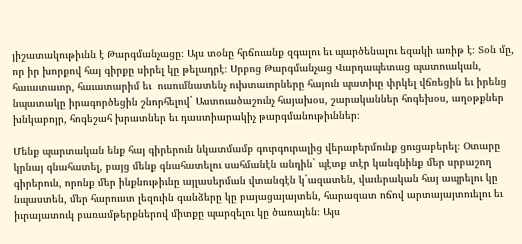յիշատակութիւնն է Թարգմանչացը։ Այս տօնը հրճուանք զգալու եւ պարծենալու եզակի առիթ է։ Տօն մը, որ իր խորքով հայ գիրքը սիրել կը թելադրէ։ Սրբոց Թարգմանչաց Վարդապետաց պատուական, հաւատաւոր, հաւատարիմ եւ  ուսումնատենչ ուխտաւորները հայուն պատիւը փրկել վճռեցին եւ իրենց նպատակը իրագործեցին շնորհելով` Աստուածաշունչ հայախօս, շարականներ հոգեխօս, աղօթքներ խնկաբոյր, հոգեշահ խրատներ եւ դաստիարակիչ թարգմանութիւններ։

Մենք պարտական ենք հայ գիրերուն նկատմամբ գուրգուրալից վերաբերմունք ցուցաբերել։ Օտարը կրնայ գնահատել, բայց մենք գնահատելու սահմանէն անդին` պէտք տէր կանգնինք մեր սրբաշող գիրերուն, որոնք մեր ինքնութիւնը այլասերման վտանգէն կ`ազատեն, վաւերական հայ ապրելու կը նպաստեն, մեր հարուստ լեզուին գանձերը կը բայացայայտեն, հարազատ ոճով արտայայտուելու եւ իւրայատուկ բառամթերքներով միտքը պարզելու կը ծառայեն։ Այս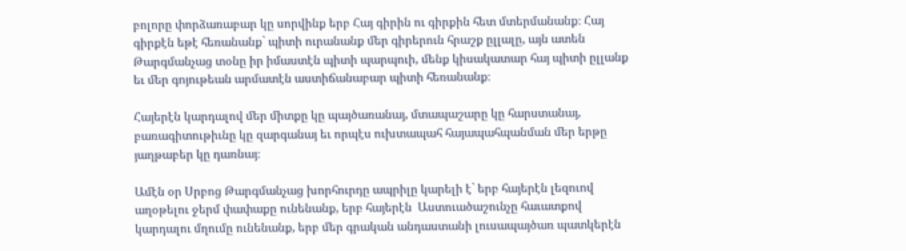բոլորը փորձառաբար կը սորվինք երբ Հայ գիրին ու գիրքին հետ մտերմանանք։ Հայ գիրքէն եթէ հեռանանք` պիտի ուրանանք մեր գիրերուն հրաշք ըլլալը, այն ատեն Թարգմանչաց տօնը իր իմաստէն պիտի պարպուի, մենք կիսակատար հայ պիտի ըլլանք եւ մեր գոյութեան արմատէն աստիճանաբար պիտի հեռանանք։

Հայերէն կարդալով մեր միտքը կը պայծառանայ, մտապաշարը կը հարստանայ, բառագիտութիւնը կը զարգանայ եւ որպէս ուխտապահ հայապահպանման մեր երթը յաղթաբեր կը դառնայ։

Ամէն օր Սրբոց Թարգմանչաց խորհուրդը ապրիլը կարելի է` երբ հայերէն լեզուով աղօթելու ջերմ փափաքը ունենանք, երբ հայերէն  Աստուածաշունչը հաւատքով կարդալու մղումը ունենանք, երբ մեր գրական անդաստանի լուսապայծառ պատկերէն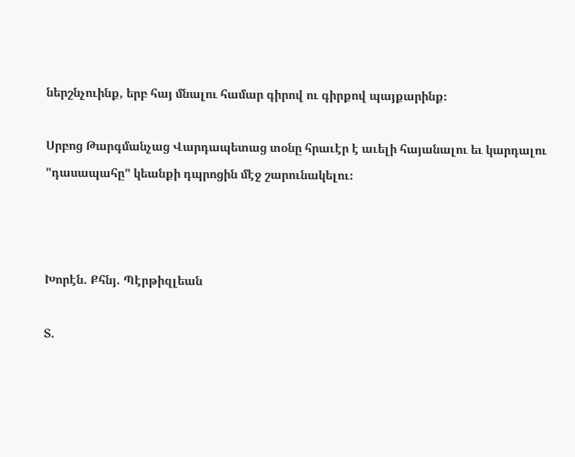ներշնչուինք, երբ հայ մնալու համար գիրով ու գիրքով պայքարինք։

Սրբոց Թարգմանչաց Վարդապետաց տօնը հրաւէր է աւելի հայանալու եւ կարդալու "դասապահը" կեանքի դպրոցին մէջ շարունակելու։



Խորէն. Քհնյ. Պէրթիզլեան

Տ.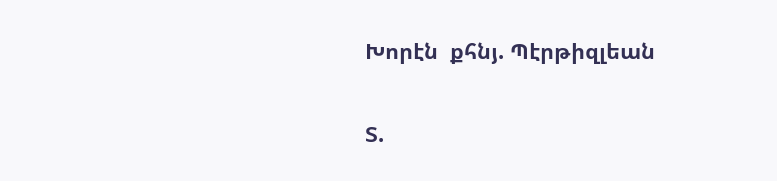Խորէն  քհնյ. Պէրթիզլեան

Տ.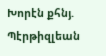Խորէն քհնյ. Պէրթիզլեան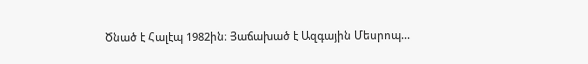Ծնած է Հալէպ 1982ին։ Յաճախած է Ազգային Մեսրոպ...